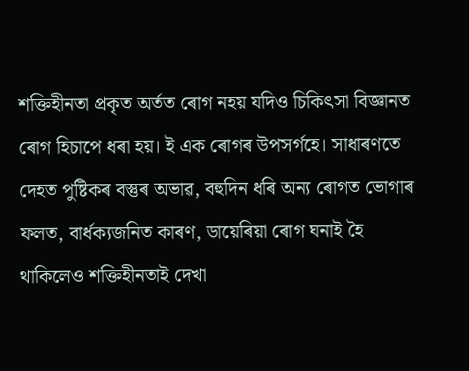শক্তিহীনতা প্ৰকৃত অৰ্তত ৰোগ নহয় যদিও চিকিৎসা বিজ্ঞানত ৰোগ হিচাপে ধৰা হয়। ই এক ৰোগৰ উপসৰ্গহে। সাধাৰণতে দেহত পুষ্টিকৰ বস্তুৰ অভাৱ, বহুদিন ধৰি অন্য ৰোগত ভোগাৰ ফলত, বাৰ্ধক্যজনিত কাৰণ, ডায়েৰিয়া ৰোগ ঘনাই হৈ থাকিলেও শক্তিহীনতাই দেখা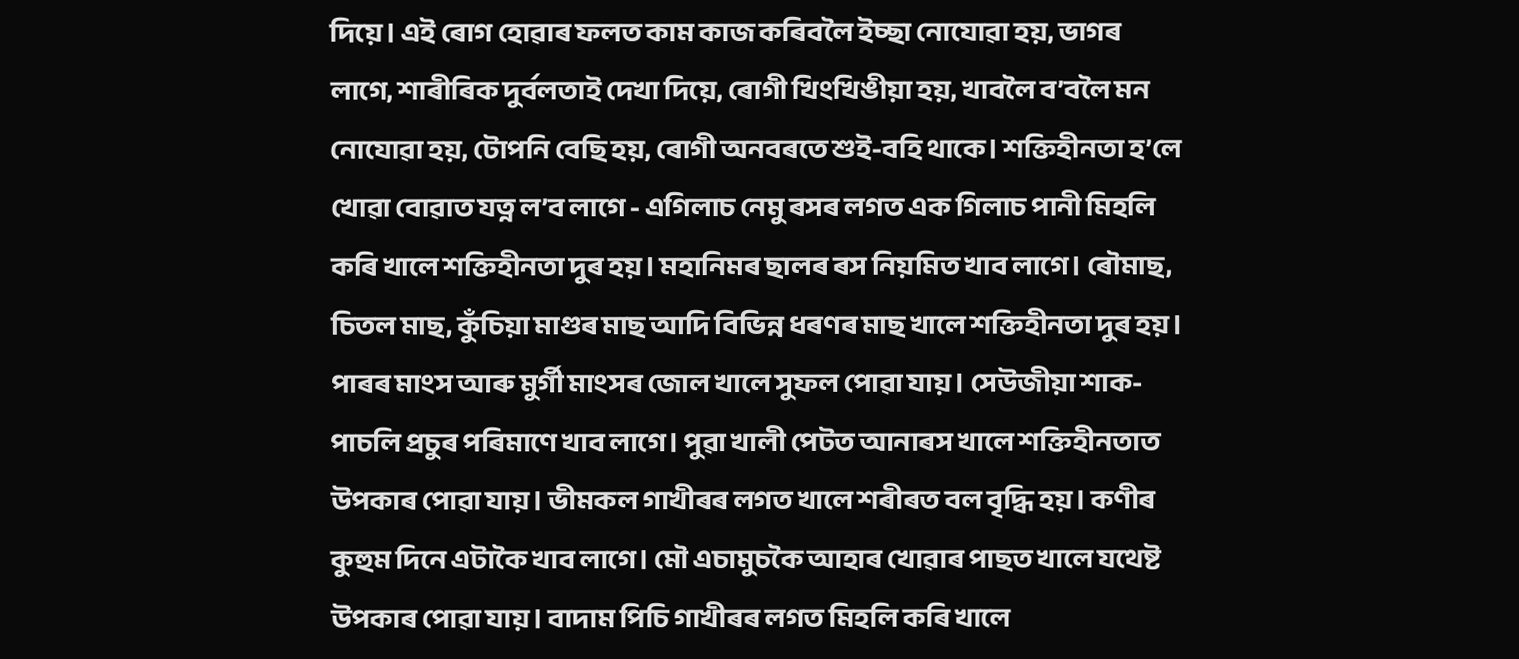দিয়ে। এই ৰোগ হোৱাৰ ফলত কাম কাজ কৰিবলৈ ইচ্ছা নোযোৱা হয়, ভাগৰ লাগে, শাৰীৰিক দুৰ্বলতাই দেখা দিয়ে, ৰোগী খিংখিঙীয়া হয়, খাবলৈ ব’বলৈ মন নোযোৱা হয়, টোপনি বেছি হয়, ৰোগী অনবৰতে শুই-বহি থাকে। শক্তিহীনতা হ’লে খোৱা বোৱাত যত্ন ল’ব লাগে - এগিলাচ নেমু ৰসৰ লগত এক গিলাচ পানী মিহলি কৰি খালে শক্তিহীনতা দুৰ হয়। মহানিমৰ ছালৰ ৰস নিয়মিত খাব লাগে। ৰৌমাছ, চিতল মাছ, কুঁচিয়া মাগুৰ মাছ আদি বিভিন্ন ধৰণৰ মাছ খালে শক্তিহীনতা দুৰ হয়। পাৰৰ মাংস আৰু মুৰ্গী মাংসৰ জোল খালে সুফল পোৱা যায়। সেউজীয়া শাক-পাচলি প্ৰচুৰ পৰিমাণে খাব লাগে। পুৱা খালী পেটত আনাৰস খালে শক্তিহীনতাত উপকাৰ পোৱা যায়। ভীমকল গাখীৰৰ লগত খালে শৰীৰত বল বৃদ্ধি হয়। কণীৰ কুহুম দিনে এটাকৈ খাব লাগে। মৌ এচামুচকৈ আহাৰ খোৱাৰ পাছত খালে যথেষ্ট উপকাৰ পোৱা যায়। বাদাম পিচি গাখীৰৰ লগত মিহলি কৰি খালে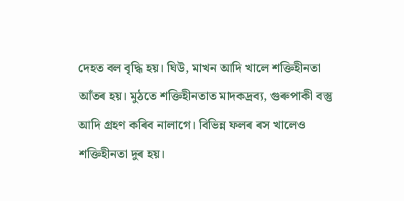দেহত বল বৃদ্ধি হয়। ঘিউ, মাখন আদি খালে শক্তিহীনতা আঁতৰ হয়। মুঠতে শক্তিহীনতাত মাদকদ্ৰব্য, গুৰুপাকী বস্তু আদি গ্ৰহণ কৰিব নালাগে। বিভিন্ন ফলৰ ৰস খালেও শক্তিহীনতা দুৰ হয়।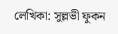লেখিকা: সুল্লভী ফুকন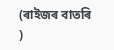(ৰাইজৰ বাতৰি )